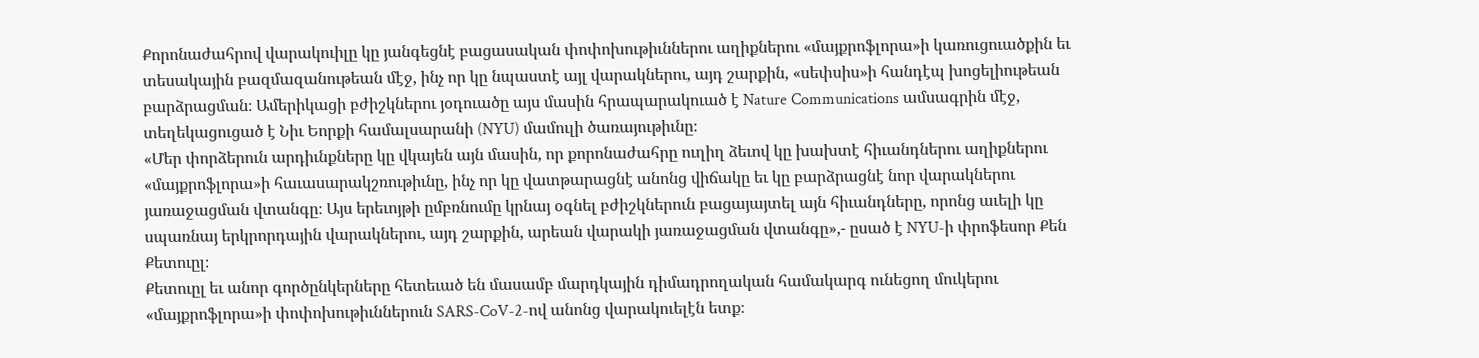Քորոնաժահրով վարակուիլը կը յանգեցնէ բացասական փոփոխութիւններու աղիքներու «մայքրոֆլորա»ի կառուցուածքին եւ տեսակային բազմազանութեան մէջ, ինչ որ կը նպաստէ այլ վարակներու, այդ շարքին, «սեփսիս»ի հանդէպ խոցելիութեան բարձրացման։ Ամերիկացի բժիշկներու յօդուածը այս մասին հրապարակուած է Nature Communications ամսագրին մէջ, տեղեկացուցած է Նիւ Եորքի համալսարանի (NYU) մամուլի ծառայութիւնը։
«Մեր փորձերուն արդիւնքները կը վկայեն այն մասին, որ քորոնաժահրը ուղիղ ձեւով կը խախտէ հիւանդներու աղիքներու «մայքրոֆլորա»ի հաւասարակշռութիւնը, ինչ որ կը վատթարացնէ անոնց վիճակը եւ կը բարձրացնէ նոր վարակներու յառաջացման վտանգը։ Այս երեւոյթի ըմբռնումը կրնայ օգնել բժիշկներուն բացայայտել այն հիւանդները, որոնց աւելի կը սպառնայ երկրորդային վարակներու, այդ շարքին, արեան վարակի յառաջացման վտանգը»,- ըսած է NYU-ի փրոֆեսոր Քեն Քետուըլ։
Քետուըլ եւ անոր գործընկերները հետեւած են մասամբ մարդկային դիմադրողական համակարգ ունեցող մուկերու «մայքրոֆլորա»ի փոփոխութիւններուն SARS-CoV-2-ով անոնց վարակուելէն ետք։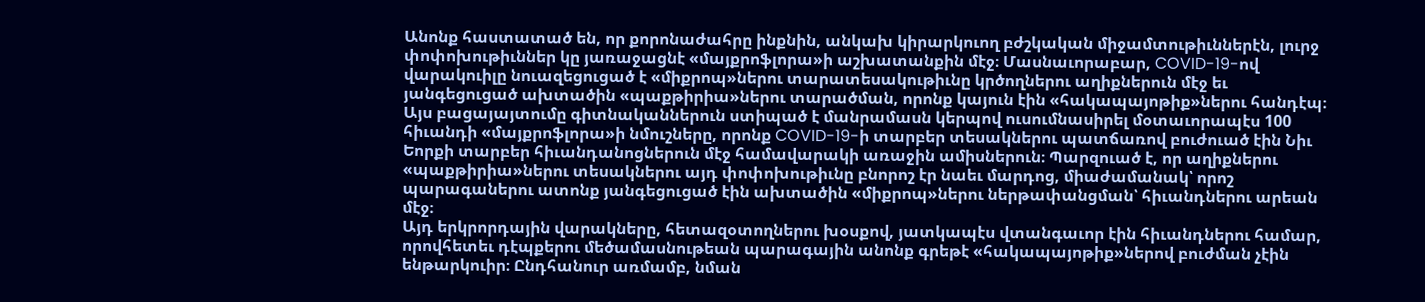Անոնք հաստատած են, որ քորոնաժահրը ինքնին, անկախ կիրարկուող բժշկական միջամտութիւններէն, լուրջ փոփոխութիւններ կը յառաջացնէ «մայքրոֆլորա»ի աշխատանքին մէջ։ Մասնաւորաբար, COVID-19-ով վարակուիլը նուազեցուցած է «միքրոպ»ներու տարատեսակութիւնը կրծողներու աղիքներուն մէջ եւ յանգեցուցած ախտածին «պաքթիրիա»ներու տարածման, որոնք կայուն էին «հակապայոթիք»ներու հանդէպ։
Այս բացայայտումը գիտնականներուն ստիպած է մանրամասն կերպով ուսումնասիրել մօտաւորապէս 100 հիւանդի «մայքրոֆլորա»ի նմուշները, որոնք COVID-19-ի տարբեր տեսակներու պատճառով բուժուած էին Նիւ Եորքի տարբեր հիւանդանոցներուն մէջ համավարակի առաջին ամիսներուն։ Պարզուած է, որ աղիքներու «պաքթիրիա»ներու տեսակներու այդ փոփոխութիւնը բնորոշ էր նաեւ մարդոց, միաժամանակ՝ որոշ պարագաներու ատոնք յանգեցուցած էին ախտածին «միքրոպ»ներու ներթափանցման՝ հիւանդներու արեան մէջ։
Այդ երկրորդային վարակները, հետազօտողներու խօսքով, յատկապէս վտանգաւոր էին հիւանդներու համար, որովհետեւ դէպքերու մեծամասնութեան պարագային անոնք գրեթէ «հակապայոթիք»ներով բուժման չէին ենթարկուիր։ Ընդհանուր առմամբ, նման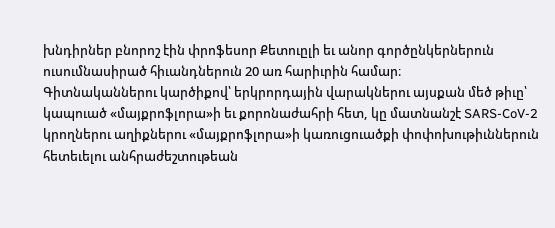խնդիրներ բնորոշ էին փրոֆեսոր Քետուըլի եւ անոր գործընկերներուն ուսումնասիրած հիւանդներուն 20 առ հարիւրին համար։
Գիտնականներու կարծիքով՝ երկրորդային վարակներու այսքան մեծ թիւը՝ կապուած «մայքրոֆլորա»ի եւ քորոնաժահրի հետ, կը մատնանշէ SARS-CoV-2 կրողներու աղիքներու «մայքրոֆլորա»ի կառուցուածքի փոփոխութիւններուն հետեւելու անհրաժեշտութեան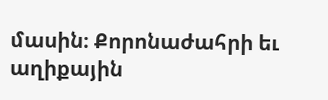մասին։ Քորոնաժահրի եւ աղիքային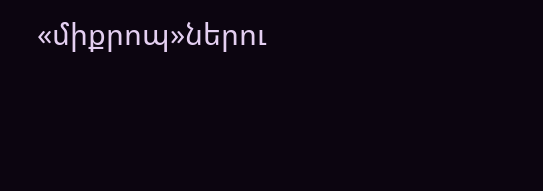«միքրոպ»ներու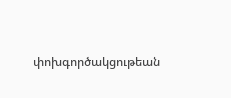փոխգործակցութեան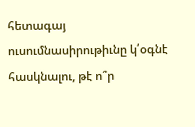հետագայ ուսումնասիրութիւնը կ՛օգնէ հասկնալու, թէ ո՞ր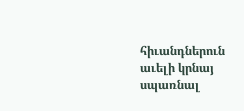հիւանդներուն աւելի կրնայ սպառնալ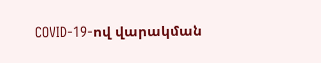COVID-19-ով վարակման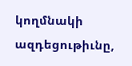կողմնակի ազդեցութիւնը,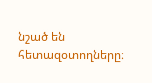նշած են հետազօտողները։